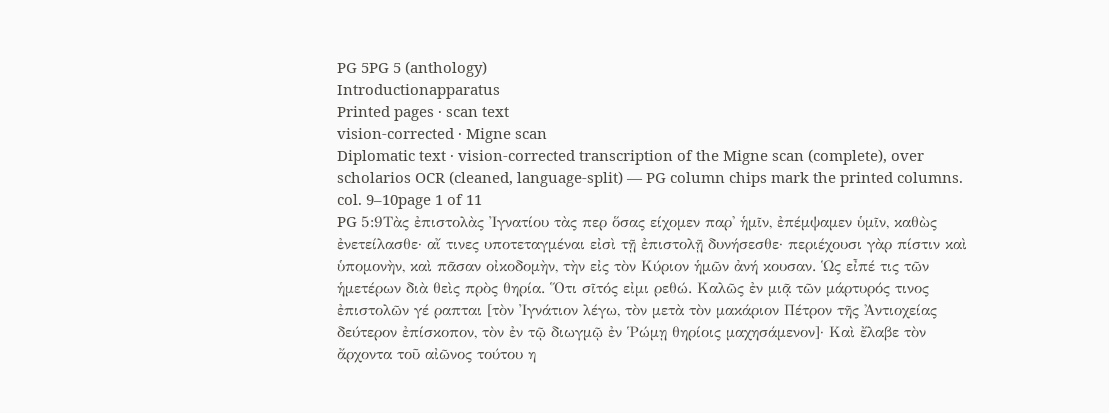PG 5PG 5 (anthology)
Introductionapparatus
Printed pages · scan text
vision-corrected · Migne scan
Diplomatic text · vision-corrected transcription of the Migne scan (complete), over scholarios OCR (cleaned, language-split) — PG column chips mark the printed columns.
col. 9–10page 1 of 11
PG 5:9Τὰς ἐπιστολὰς Ἰγνατίου τὰς περ ὅσας είχομεν παρ' ἡμῖν, ἐπέμψαμεν ὑμῖν, καθὼς ἐνετείλασθε· αἴ τινες υποτεταγμέναι εἰσὶ τῇ ἐπιστολῇ δυνήσεσθε· περιέχουσι γὰρ πίστιν καὶ ὑπομονὴν, καὶ πᾶσαν οἰκοδομὴν, τὴν εἰς τὸν Κύριον ἡμῶν ἀνή κουσαν. Ὡς εἶπέ τις τῶν ἡμετέρων διὰ θεὶς πρὸς θηρία. Ὅτι σῖτός εἰμι ρεθώ. Καλῶς ἐν μιᾷ τῶν μάρτυρός τινος ἐπιστολῶν γέ ραπται [τὸν Ἰγνάτιον λέγω, τὸν μετὰ τὸν μακάριον Πέτρον τῆς Ἀντιοχείας δεύτερον ἐπίσκοπον, τὸν ἐν τῷ διωγμῷ ἐν Ῥώμῃ θηρίοις μαχησάμενον]· Καὶ ἔλαβε τὸν ἄρχοντα τοῦ αἰῶνος τούτου η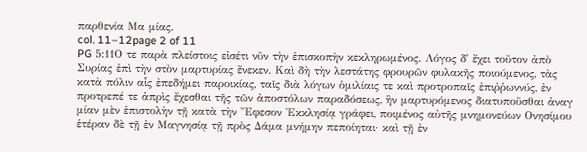παρθενία Μα μίας.
col. 11–12page 2 of 11
PG 5:11Ο τε παρὰ πλείστοις εἰσέτι νῦν τὴν ἐπισκοπὴν κεκληρωμένος. Λόγος δ᾽ ἔχει τοῦτον ἀπὸ Συρίας ἐπὶ τὴν στὸν μαρτυρίας ἕνεκεν. Καὶ δὴ τὴν λεστάτης φρουρῶν φυλακῆς ποιούμενος, τὰς κατὰ πόλιν αἷς ἐπεδήμει παροικίας, ταῖς διὰ λόγων ὁμιλίαις τε καὶ προτροπαῖς ἐπιῤῥωννύς, ἐν προτρεπέ τε ἀπρὶς ἔχεσθαι τῆς τῶν ἀποστόλων παραδόσεως, ἣν μαρτυρόμενος διατυποῦσθαι ἀναγ μίαν μὲν ἐπιστολὴν τῇ κατὰ τὴν Ἔφεσον Ἐκκλησίᾳ γράφει, ποιμένος αὐτῆς μνημονεύων Ονησίμου ἑτέραν δὲ τῇ ἐν Μαγνησίᾳ τῇ πρὸς Δάμα μνήμην πεποίηται· καὶ τῇ ἐν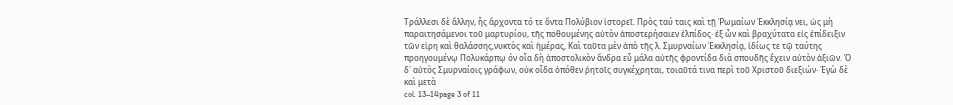Τράλλεσι δὲ ἄλλην, ἧς ἄρχοντα τό τε ὄντα Πολύβιον ἱστορεῖ. Πρὸς ταύ ταις καὶ τῇ Ῥωμαίων Ἐκκλησίᾳ νει, ὡς μὴ παραιτησάμενοι τοῦ μαρτυρίου, τῆς ποθουμένης αὐτὸν ἀποστερήσαιεν ἐλπίδος· ἐξ ὧν καὶ βραχύτατα εἰς ἐπίδειξιν τῶν εἰρη καὶ θαλάσσης,νυκτὸς καὶ ἡμέρας, Καὶ ταῦτα μὲν ἀπὸ τῆς λ. Σμυρναίων Ἐκκλησίᾳ, ἰδίως τε τῷ ταύτης προηγουμένῳ Πολυκάρπῳ όν οἷα δὴ ἀποστολικὸν ἄνδρα εὖ μάλα αὐτῆς φροντίδα διὰ σπουδῆς ἔχειν αὐτὸν ἀξιῶν. Ὁ δ᾽ αὐτὸς Σμυρναίοις γράφων, οὐκ οἶδα ὁπόθεν ῥητοῖς συγκέχρηται, τοιαῦτά τινα περὶ τοῦ Χριστοῦ διεξιών· Ἐγὼ δὲ καὶ μετὰ
col. 13–14page 3 of 11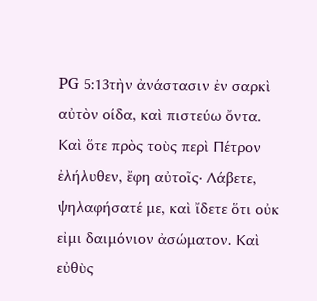PG 5:13τὴν ἀνάστασιν ἐν σαρκὶ αὐτὸν οίδα, καὶ πιστεύω ὄντα. Καὶ ὅτε πρὸς τοὺς περὶ Πέτρον ἐλήλυθεν, ἔφη αὐτοῖς· Λάβετε, ψηλαφήσατέ με, καὶ ἴδετε ὅτι οὐκ εἰμι δαιμόνιον ἀσώματον. Καὶ εὐθὺς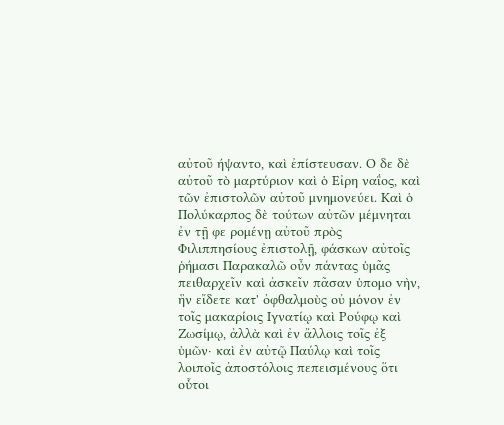αὐτοῦ ήψαντο, καὶ ἐπίστευσαν. Ο δε δὲ αὐτοῦ τὸ μαρτύριον καὶ ὁ Εἰρη ναΐος, καὶ τῶν ἐπιστολῶν αὐτοῦ μνημονεύει. Καὶ ὁ Πολύκαρπος δὲ τούτων αὐτῶν μέμνηται ἐν τῇ φε ρομένῃ αὐτοῦ πρὸς Φιλιππησίους ἐπιστολῇ, φάσκων αὐτοῖς ῥήμασι Παρακαλῶ οὖν πάντας ὑμᾶς πειθαρχεῖν καὶ ἀσκεῖν πᾶσαν ὑπομο vὴν, ἣν εἴδετε κατ' ὀφθαλμοὺς οὐ μόνον ἐν τοῖς μακαρίοις Ιγνατίῳ καὶ Ρούφῳ καὶ Ζωσίμῳ, ἀλλὰ καὶ ἐν ἄλλοις τοῖς ἐξ ὑμῶν· καὶ ἐν αὐτῷ Παύλῳ καὶ τοῖς λοιποῖς ἀποστόλοις πεπεισμένους ὅτι οὗτοι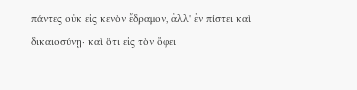πάντες οὐκ εἰς κενὸν ἔδραμον, ἀλλ' ἐν πίστει καὶ δικαιοσύνῃ· καὶ ὅτι εἰς τὸν ὄφει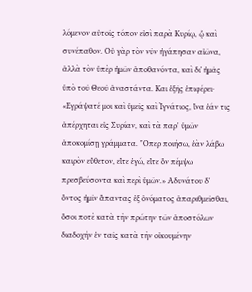λόμενον αὐτοῖς τόπον εἰσὶ παρὰ Κυρίῳ, ᾧ καὶ συνέπαθον. Οὐ γὰρ τὸν νῦν ἠγάπησαν αἰῶνα, ἀλλὰ τὸν ὑπὲρ ἡμῶν ἀποθανόντα, καὶ δι᾿ ἡμᾶς ὑπὸ τοῦ Θεοῦ ἀναστάντα. Και ἑξῆς ἐπιφέρει· «Εγράψατέ μοι καὶ ὑμεῖς καὶ Ἰγνάτιος, ἵνα ἐάν τις ἀπέρχηται εἰς Συρίαν, καὶ τὰ παρ' ὑμῶν ἀποκομίσῃ γράμματα. "Οπερ ποιήσω, ἐὰν λάβω καιρὸν εὔθετον, εἴτε ἐγώ, εἴτε ὃν πέμψω πρεσβεύσοντα καὶ περὶ ὑμῶν.» Αδυνάτου δ' ὄντος ἡμῖν ἅπαντας ἐξ ὀνόματος ἀπαριθμεῖσθαι, ὅσοι ποτὲ κατὰ τὴν πρώτην τῶν ἀποστόλων διαδοχήν ἐν ταῖς κατὰ τὴν οἰκουμένην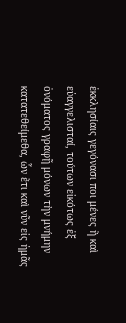ἐκκλησίαις γεγόνασι ποι μένες ἢ καὶ εὐαγγελισταί, τούτων εἰκότως ἐξ ὀνόματος γραφῇ μόνων τὴν μνήμην κατατεθείμεθα, ὧν ἔτι καὶ νῦν εἰς ἡμᾶς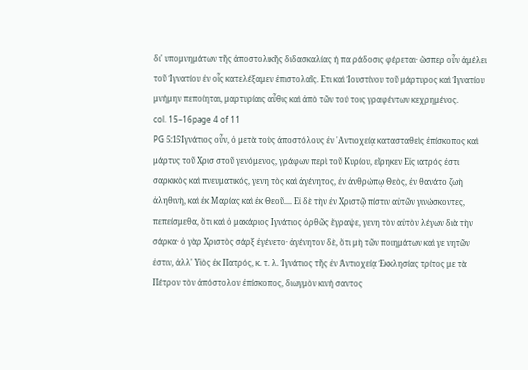δι' υπομνημάτων τῆς ἀποστολικῆς διδασκαλίας ή πα ράδοσις φέρεται· ὥσπερ οὖν ἀμέλει τοῦ Ἰγνατίου ἐν οἷς κατελέξαμεν ἐπιστολαῖς. Ετι καὶ Ἰουστίνου τοῦ μάρτυρος καὶ Ἰγνατίου μνήμην πεποίηται, μαρτυρίαις αὖθις καὶ ἀπὸ τῶν τού τοις γραφέντων κεχρημένος.
col. 15–16page 4 of 11
PG 5:15Ἰγνάτιος οὖν, ὁ μετὰ τοὺς ἀποστόλους ἐν ᾿Αντιοχείᾳ κατασταθεὶς ἐπίσκοπος καὶ μάρτυς τοῦ Χρισ στοῦ γενόμενος, γράφων περὶ τοῦ Κυρίου, εἴρηκεν Εἰς ιατρός ἐστι σαρκικὸς καὶ πνευματικός, γενη τὸς καὶ ἀγένητος, ἐν ἀνθρώπῳ Θεὸς, ἐν θανάτο ζωὴ ἀληθινὴ, καὶ ἐκ Μαρίας καὶ ἐκ Θεοῦ.... Εἰ δὲ τὴν ἐν Χριστῷ πίστιν αὐτῶν γινώσκοντες, πεπείσμεθα, ὅτι καὶ ὁ μακάριος Ιγνάτιος ὀρθῶς ἔγραψε, γενη τὸν αὐτὸν λέγων διὰ τὴν σάρκα· ὁ γὰρ Χριστὸς σάρξ ἐγένετο· ἀγένητον δὲ, ὅτι μὴ τῶν ποιημάτων καὶ γε νητῶν ἐστιν, ἀλλ' Υἱὸς ἐκ Πατρός, κ. τ. λ. Ἰγνάτιος τῆς ἐν Ἀντιοχείᾳ Ἐκκλησίας τρίτος με τὰ Πέτρον τὸν ἀπόστολον ἐπίσκοπος, διωγμὸν κινή σαντος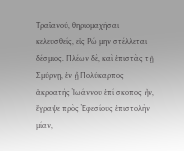Τραϊανού, θηριομαχῆσαι κελευσθείς, εἰς Ρώ μην στέλλεται δέσμιος. Πλέων δὲ, καὶ ἐπιστὰς τῇ Σμύρνῃ, ἐν ᾗ Πολύκαρπος ἀκροατής Ἰωάννου ἐπί σκοπος ἦν, ἔγραψε πρὸς Ἐφεσίους ἐπιστολὴν μίαν,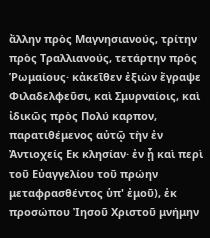ἄλλην πρὸς Μαγνησιανούς, τρίτην πρὸς Τραλλιανούς, τετάρτην πρὸς Ῥωμαίους· κἀκεῖθεν ἐξιὼν ἔγραψε Φιλαδελφεῦσι, καὶ Σμυρναίοις, καὶ ἰδικῶς πρὸς Πολύ καρπον, παρατιθέμενος αὐτῷ τὴν ἐν Ἀντιοχείς Εκ κλησίαν· ἐν ᾗ καὶ περὶ τοῦ Εὐαγγελίου τοῦ πρώην μεταφρασθέντος ὑπ' ἐμοῦ), ἐκ προσώπου Ἰησοῦ Χριστοῦ μνήμην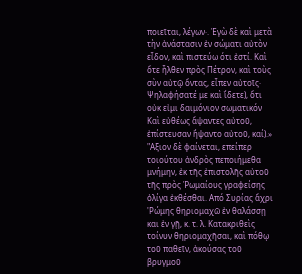ποιεῖται, λέγων·. Ἐγὼ δὲ καὶ μετὰ τὴν ἀνάστασιν ἐν σώματι αὐτὸν εἶδον, καὶ πιστεύω ότι ἐστί. Καὶ ὅτε ἦλθεν πρὸς Πέτρον, καὶ τοὺς σὺν αὐτῷ ὄντας, εἶπεν αὐτοῖς· Ψηλαφήσατέ με καὶ ἴδετε), ὅτι οὐκ εἰμι δαιμόνιον σωματικόν Καὶ εὐθέως ἅψαντες αὐτοῦ, ἐπίστευσαν ἥψαντο αὐτοῦ, καί).» "Αξιον δὲ φαίνεται, επείπερ τοιούτου ἀνδρὸς πεποιήμεθα μνήμην, ἐκ τῆς ἐπιστολῆς αὐτοῦ τῆς πρὸς Ῥωμαίους γραφείσης ὀλίγα ἐκθέσθαι. Από Συρίας ἄχρι 'Ρώμης θηριομαχῶ ἐν θαλάσσῃ και ἐν γῇ, κ. τ. λ. Κατακριθεὶς τοίνυν θηριομαχῆσαι, καὶ πόθῳ τοῦ παθεῖν, ἀκούσας τοῦ βρυγμοῦ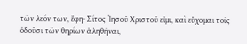τῶν λεόν των, ἔφη· Σίτος Ἰησοῦ Χριστοῦ εἰμι, καὶ εὔχομαι τοῖς ὁδοῦσι τῶν θηρίων ἀληθῆναι,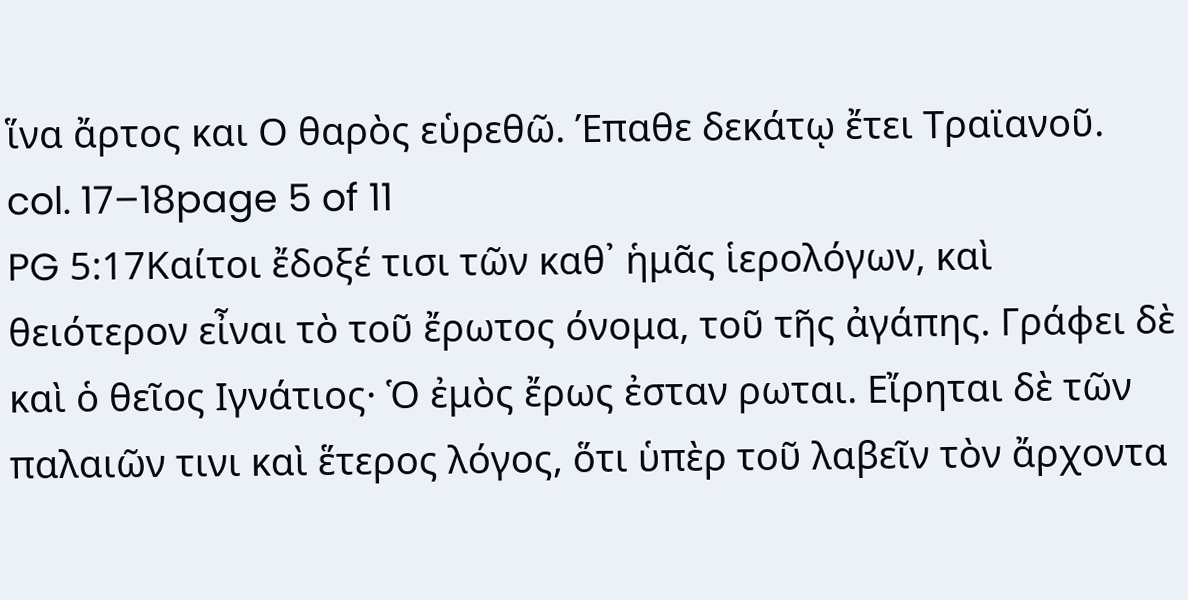ἵνα ἄρτος και Ο θαρὸς εὑρεθῶ. Έπαθε δεκάτῳ ἔτει Τραϊανοῦ.
col. 17–18page 5 of 11
PG 5:17Καίτοι ἔδοξέ τισι τῶν καθ᾿ ἡμᾶς ἱερολόγων, καὶ θειότερον εἶναι τὸ τοῦ ἔρωτος όνομα, τοῦ τῆς ἀγάπης. Γράφει δὲ καὶ ὁ θεῖος Ιγνάτιος· Ὁ ἐμὸς ἔρως ἐσταν ρωται. Εἴρηται δὲ τῶν παλαιῶν τινι καὶ ἕτερος λόγος, ὅτι ὑπὲρ τοῦ λαβεῖν τὸν ἄρχοντα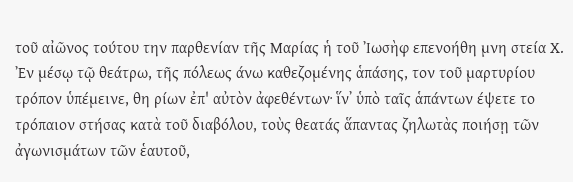τοῦ αἰῶνος τούτου την παρθενίαν τῆς Μαρίας ἡ τοῦ Ἰωσὴφ επενοήθη μνη στεία Χ. Ἐν μέσῳ τῷ θεάτρω, τῆς πόλεως άνω καθεζομένης ἁπάσης, τον τοῦ μαρτυρίου τρόπον ὑπέμεινε, θη ρίων ἐπ' αὐτὸν ἀφεθέντων· ἵν᾽ ὑπὸ ταῖς ἁπάντων έψετε το τρόπαιον στήσας κατὰ τοῦ διαβόλου, τοὺς θεατάς ἅπαντας ζηλωτὰς ποιήσῃ τῶν ἀγωνισμάτων τῶν ἑαυτοῦ,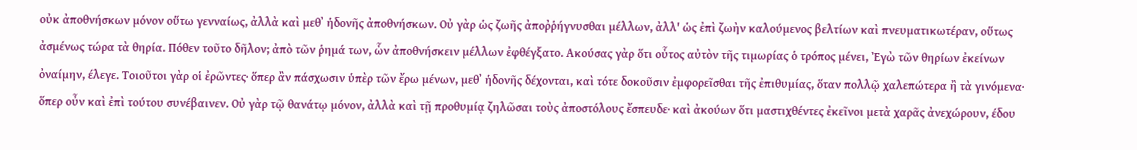οὐκ ἀποθνήσκων μόνον οὕτω γενναίως, ἀλλὰ καὶ μεθ᾽ ἡδονῆς ἀποθνήσκων. Οὐ γὰρ ὡς ζωῆς ἀποῤῥήγνυσθαι μέλλων, ἀλλ' ὡς ἐπὶ ζωὴν καλούμενος βελτίων καὶ πνευματικωτέραν, οὕτως ἀσμένως τώρα τὰ θηρία. Πόθεν τοῦτο δῆλον; ἀπὸ τῶν ῥημά των, ὧν ἀποθνήσκειν μέλλων ἐφθέγξατο. Ακούσας γὰρ ὅτι οὗτος αὐτὸν τῆς τιμωρίας ὁ τρόπος μένει, Ἐγὼ τῶν θηρίων ἐκείνων ὀναίμην, έλεγε. Τοιοῦτοι γὰρ οἱ ἐρῶντες· ὅπερ ἂν πάσχωσιν ὑπὲρ τῶν ἔρω μένων, μεθ᾿ ἡδονῆς δέχονται, καὶ τότε δοκοῦσιν ἐμφορεῖσθαι τῆς ἐπιθυμίας, ὅταν πολλῷ χαλεπώτερα ἢ τὰ γινόμενα· ὅπερ οὖν καὶ ἐπὶ τούτου συνέβαινεν. Οὐ γὰρ τῷ θανάτῳ μόνον, ἀλλὰ καὶ τῇ προθυμίᾳ ζηλῶσαι τοὺς ἀποστόλους ἔσπευδε· καὶ ἀκούων ὅτι μαστιχθέντες ἐκεῖνοι μετὰ χαρᾶς ἀνεχώρουν, έδου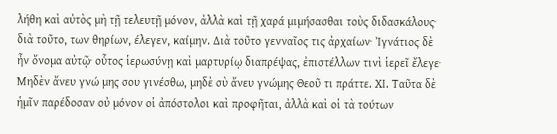λήθη καὶ αὐτὸς μὴ τῇ τελευτῇ μόνον, ἀλλὰ καὶ τῇ χαρά μιμήσασθαι τοὺς διδασκάλους· διὰ τοῦτο, των θηρίων, έλεγεν, καίμην. Διὰ τοῦτο γενναῖος τις ἀρχαίων· Ἰγνάτιος δὲ ἦν ὄνομα αὐτῷ· οὗτος ἱερωσύνῃ καὶ μαρτυρίῳ διαπρέψας, ἐπιστέλλων τινὶ ἱερεῖ ἔλεγε· Μηδὲν ἄνευ γνώ μης σου γινέσθω, μηδὲ σὺ ἄνευ γνώμης Θεοῦ τι πράττε. ΧΙ. Ταῦτα δὲ ἡμῖν παρέδοσαν οὐ μόνον οἱ ἀπόστολοι καὶ προφῆται, ἀλλὰ καὶ οἱ τὰ τούτων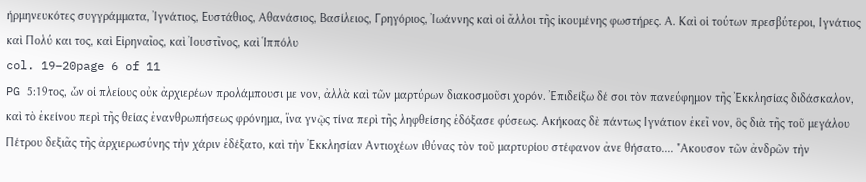ήρμηνευκότες συγγράμματα, Ἰγνάτιος, Ευστάθιος, Αθανάσιος, Βασίλειος, Γρηγόριος, Ἰωάννης καὶ οἱ ἄλλοι τῆς ἰκουμένης φωστήρες. Α. Καὶ οἱ τούτων πρεσβύτεροι, Ιγνάτιος καὶ Πολύ και τος, καὶ Εἰρηναῖος, καὶ Ἰουστῖνος, καὶ Ἱππόλυ
col. 19–20page 6 of 11
PG 5:19τος, ὧν οἱ πλείους οὐκ ἀρχιερέων προλάμπουσι με νον, ἀλλὰ καὶ τῶν μαρτύρων διακοσμοῦσι χορόν. Ἐπιδείξω δέ σοι τὸν πανεύφημον τῆς Ἐκκλησίας διδάσκαλον, καὶ τὸ ἐκείνου περὶ τῆς θείας ἐνανθρωπήσεως φρόνημα, ἵνα γνῷς τίνα περὶ τῆς ληφθείσης ἐδόξασε φύσεως. Ακήκοας δὲ πάντως Ιγνάτιον ἐκεῖ νον, ὃς διὰ τῆς τοῦ μεγάλου Πέτρου δεξιᾶς τῆς ἀρχιερωσύνης τὴν χάριν ἐδέξατο, καὶ τὴν Ἐκκλησίαν Αντιοχέων ιθύνας τὸν τοῦ μαρτυρίου στέφανον ἀνε θήσατο.... "Ακουσον τῶν ἀνδρῶν τὴν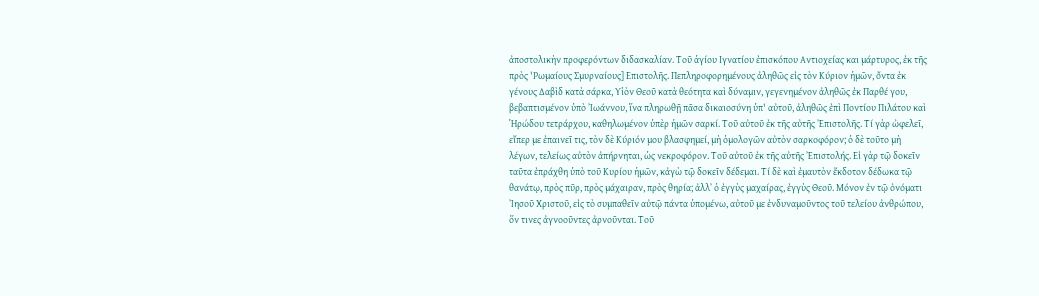ἀποστολικὴν προφερόντων διδασκαλίαν. Τοῦ ἁγίου Ιγνατίου ἐπισκόπου Αντιοχείας και μάρτυρος, ἐκ τῆς πρὸς 'Ρωμαίους Σμυρναίους] Επιστολῆς. Πεπληροφορημένους ἀληθῶς εἰς τὸν Κύριον ἡμῶν, ὄντα ἐκ γένους Δαβὶδ κατὰ σάρκα, Υἱὸν Θεοῦ κατὰ θεότητα καὶ δύναμιν, γεγενημένον ἀληθῶς ἐκ Παρθέ γου, βεβαπτισμένον ὑπὸ Ἰωάννου, ἵνα πληρωθῇ πᾶσα δικαιοσύνη ὑπ' αὐτοῦ, ἀληθῶς ἐπὶ Ποντίου Πιλάτου καὶ Ἡρώδου τετράρχου, καθηλωμένον ὑπὲρ ἡμῶν σαρκί. Τοῦ αὐτοῦ ἐκ τῆς αὐτῆς Ἐπιστολῆς. Τί γὰρ ὠφελεῖ, εἴπερ με ἐπαινεῖ τις, τὸν δὲ Κύριόν μου βλασφημεί, μὴ ὁμολογῶν αὐτὸν σαρκοφόρον; ὁ δὲ τοῦτο μὴ λέγων, τελείως αὐτὸν ἀπήρνηται, ὡς νεκροφόρον. Τοῦ αὐτοῦ ἐκ τῆς αὐτῆς Ἐπιστολής. Εἰ γὰρ τῷ δοκεῖν ταῦτα ἐπράχθη ὑπὸ τοῦ Κυρίου ἡμῶν, κἀγὼ τῷ δοκεῖν δέδεμαι. Τί δὲ καὶ ἐμαυτὸν ἔκδοτον δέδωκα τῷ θανάτῳ, πρὸς πῦρ, πρὸς μάχαιραν, πρὸς θηρία; ἀλλ᾽ ὁ ἐγγὺς μαχαίρας, ἐγγὺς Θεοῦ. Μόνον ἐν τῷ ὀνόματι Ἰησοῦ Χριστοῦ, εἰς τὸ συμπαθεῖν αὐτῷ πάντα ὑπομένω, αὐτοῦ με ἐνδυναμοῦντος τοῦ τελείου ἀνθρώπου, ὅν τινες ἀγνοοῦντες ἀρνοῦνται. Τοῦ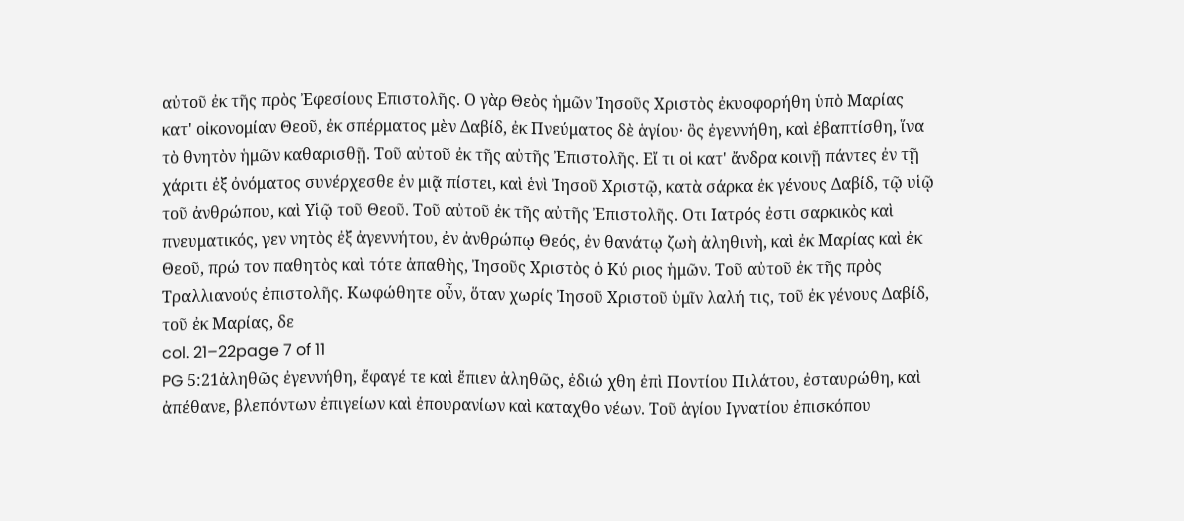αὐτοῦ ἐκ τῆς πρὸς Ἐφεσίους Επιστολῆς. Ο γὰρ Θεὸς ἡμῶν Ἰησοῦς Χριστὸς ἐκυοφορήθη ὑπὸ Μαρίας κατ' οἰκονομίαν Θεοῦ, ἐκ σπέρματος μὲν Δαβίδ, ἐκ Πνεύματος δὲ ἁγίου· ὃς ἐγεννήθη, καὶ ἐβαπτίσθη, ἵνα τὸ θνητὸν ἡμῶν καθαρισθῇ. Τοῦ αὐτοῦ ἐκ τῆς αὐτῆς Ἐπιστολῆς. Εἴ τι οἱ κατ' ἄνδρα κοινῇ πάντες ἐν τῇ χάριτι ἐξ ὀνόματος συνέρχεσθε ἐν μιᾷ πίστει, καὶ ἑνὶ Ἰησοῦ Χριστῷ, κατὰ σάρκα ἐκ γένους Δαβίδ, τῷ υἱῷ τοῦ ἀνθρώπου, καὶ Υἱῷ τοῦ Θεοῦ. Τοῦ αὐτοῦ ἐκ τῆς αὐτῆς Ἐπιστολῆς. Οτι Ιατρός ἐστι σαρκικὸς καὶ πνευματικός, γεν νητὸς ἐξ ἀγεννήτου, ἐν ἀνθρώπῳ Θεός, ἐν θανάτῳ ζωὴ ἀληθινὴ, καὶ ἐκ Μαρίας καὶ ἐκ Θεοῦ, πρώ τον παθητὸς καὶ τότε ἀπαθὴς, Ἰησοῦς Χριστὸς ὁ Κύ ριος ἡμῶν. Τοῦ αὐτοῦ ἐκ τῆς πρὸς Τραλλιανούς ἐπιστολῆς. Κωφώθητε οὖν, ὅταν χωρίς Ἰησοῦ Χριστοῦ ὑμῖν λαλή τις, τοῦ ἐκ γένους Δαβίδ, τοῦ ἐκ Μαρίας, δε
col. 21–22page 7 of 11
PG 5:21ἀληθῶς ἐγεννήθη, ἔφαγέ τε καὶ ἔπιεν ἀληθῶς, ἐδιώ χθη ἐπὶ Ποντίου Πιλάτου, ἐσταυρώθη, καὶ ἀπέθανε, βλεπόντων ἐπιγείων καὶ ἐπουρανίων καὶ καταχθο νέων. Τοῦ ἁγίου Ιγνατίου ἐπισκόπου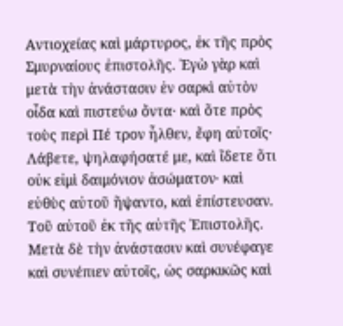Αντιοχείας καὶ μάρτυρος, ἐκ τῆς πρὸς Σμυρναίους ἐπιστολῆς. Ἐγὼ γὰρ καὶ μετὰ τὴν ἀνάστασιν ἐν σαρκὶ αὐτὸν οἶδα καὶ πιστεύω ὄντα· καὶ ὅτε πρὸς τοὺς περὶ Πέ τρον ἦλθεν, ἔφη αὐτοῖς· Λάβετε, ψηλαφήσατέ με, καὶ ἴδετε ὅτι οὐκ εἰμὶ δαιμόνιον ἀσώματον· καὶ εὐθὺς αὐτοῦ ἥψαντο, καὶ ἐπίστευσαν. Τοῦ αὐτοῦ ἐκ τῆς αὐτῆς Ἐπιστολῆς. Μετὰ δὲ τὴν ἀνάστασιν καὶ συνέφαγε καὶ συνέπιεν αὐτοῖς, ὡς σαρκικῶς καὶ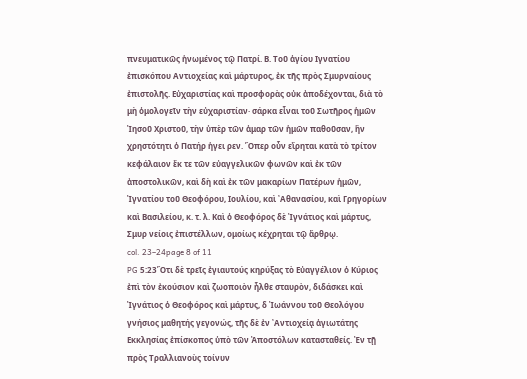πνευματικῶς ἡνωμένος τῷ Πατρί. Β. Τοῦ ἁγίου Ιγνατίου ἐπισκόπου Αντιοχείας καὶ μάρτυρος, ἐκ τῆς πρὸς Σμυρναίους ἐπιστολῆς. Εὐχαριστίας καὶ προσφορὰς οὐκ ἀποδέχονται, διὰ τὸ μὴ ὁμολογεῖν τὴν εὐχαριστίαν· σάρκα εἶναι τοῦ Σωτῆρος ἡμῶν Ἰησοῦ Χριστοῦ, τὴν ὑπὲρ τῶν ἁμαρ τῶν ἡμῶν παθοῦσαν, ἣν χρηστότητι ὁ Πατήρ ἡγει ρεν. Ὅπερ οὖν εἴρηται κατὰ τὸ τρίτον κεφάλαιον ἔκ τε τῶν εὐαγγελικῶν φωνῶν καὶ ἐκ τῶν ἀποστολικῶν, καὶ δὴ καὶ ἐκ τῶν μακαρίων Πατέρων ἡμῶν, Ἰγνατίου τοῦ Θεοφόρου, Ιουλίου, καὶ ᾿Αθανασίου, καὶ Γρηγορίων καὶ Βασιλείου, κ. τ. λ. Καὶ ὁ Θεοφόρος δὲ Ἰγνάτιος καὶ μάρτυς, Σμυρ νείοις ἐπιστέλλων, ομοίως κέχρηται τῷ ἄρθρῳ.
col. 23–24page 8 of 11
PG 5:23Ὅτι δὲ τρεῖς ἐγιαυτούς κηρύξας τὸ Εὐαγγέλιον ὁ Κύριος ἐπὶ τὸν ἐκούσιον καὶ ζωοποιὸν ἦλθε σταυρὸν, διδάσκει καὶ Ἰγνάτιος ὁ Θεοφόρος καὶ μάρτυς, δ Ἰωάννου τοῦ Θεολόγου γνήσιος μαθητής γεγονώς, τῆς δὲ ἐν ᾿Αντιοχείᾳ ἁγιωτάτης Εκκλησίας ἐπίσκοπος ὑπὸ τῶν Ἀποστόλων κατασταθείς. Ἐν τῇ πρὸς Τραλλιανοὺς τοίνυν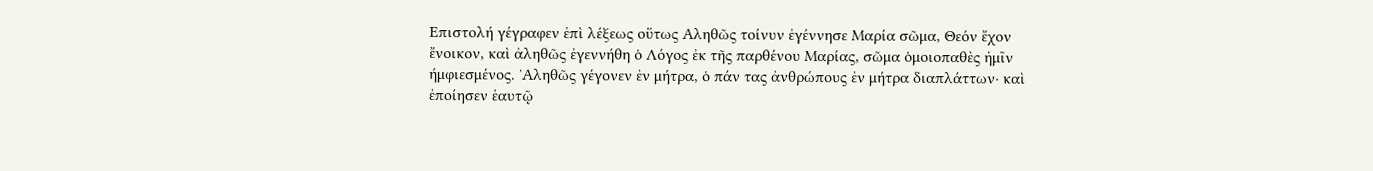Επιστολή γέγραφεν ἐπὶ λέξεως οὕτως Αληθῶς τοίνυν ἐγέννησε Μαρία σῶμα, Θεόν ἔχον ἔνοικον, καὶ ἀληθῶς ἐγεννήθη ὁ Λόγος ἐκ τῆς παρθένου Μαρίας, σῶμα ὁμοιοπαθὲς ἡμῖν ήμφιεσμένος. ᾿Αληθῶς γέγονεν ἐν μήτρα, ὁ πάν τας ἀνθρώπους ἐν μήτρα διαπλάττων· καὶ ἐποίησεν ἑαυτῷ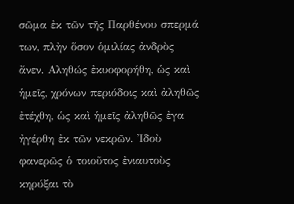σῶμα ἐκ τῶν τῆς Παρθένου σπερμά των, πλὴν ὅσον ὁμιλίας ἀνδρὸς ἄνεν. Αληθώς ἐκυοφορήθη, ὡς καὶ ἡμεῖς, χρόνων περιόδοις καὶ ἀληθῶς ἐτέχθη, ὡς καὶ ἡμεῖς ἀληθῶς ἐγα ἠγέρθη ἐκ τῶν νεκρῶν. Ἰδοὺ φανερῶς ὁ τοιοῦτος ἐνιαυτοὺς κηρύξαι τὸ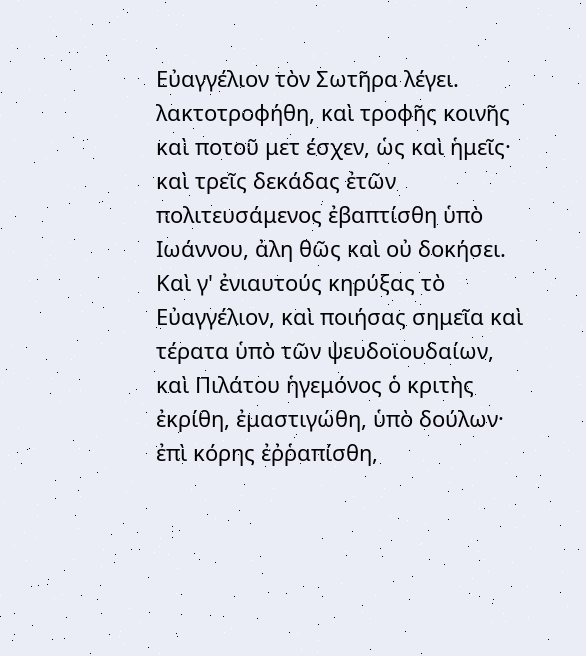Εὐαγγέλιον τὸν Σωτῆρα λέγει. λακτοτροφήθη, καὶ τροφῆς κοινῆς καὶ ποτοῦ μετ έσχεν, ὡς καὶ ἡμεῖς· καὶ τρεῖς δεκάδας ἐτῶν πολιτευσάμενος ἐβαπτίσθη ὑπὸ Ιωάννου, ἀλη θῶς καὶ οὐ δοκήσει. Καὶ γ' ἐνιαυτούς κηρύξας τὸ Εὐαγγέλιον, καὶ ποιήσας σημεῖα καὶ τέρατα ὑπὸ τῶν ψευδοϊουδαίων, καὶ Πιλάτου ἡγεμόνος ὁ κριτὴς ἐκρίθη, ἐμαστιγώθη, ὑπὸ δούλων· ἐπὶ κόρης ἐῤῥαπίσθη,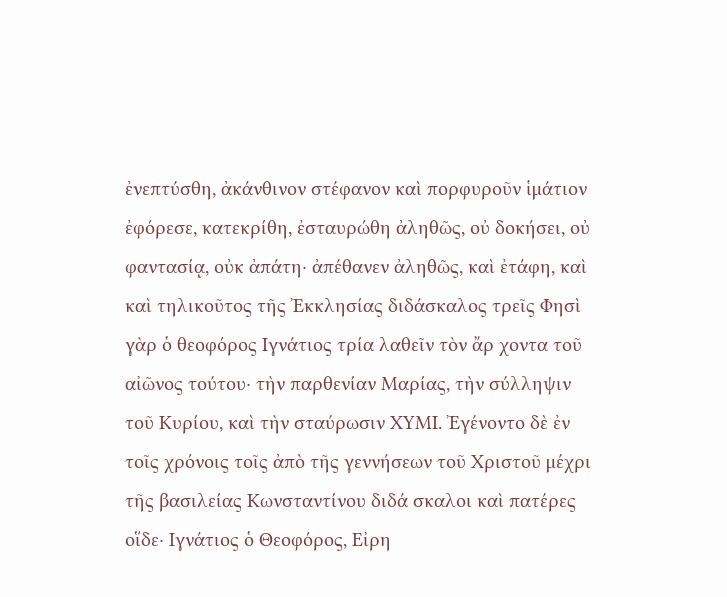ἐνεπτύσθη, ἀκάνθινον στέφανον καὶ πορφυροῦν ἱμάτιον ἐφόρεσε, κατεκρίθη, ἐσταυρώθη ἀληθῶς, οὐ δοκήσει, οὐ φαντασίᾳ, οὐκ ἀπάτη· ἀπέθανεν ἀληθῶς, καὶ ἐτάφη, καὶ καὶ τηλικοῦτος τῆς Ἐκκλησίας διδάσκαλος τρεῖς Φησὶ γὰρ ὁ θεοφόρος Ιγνάτιος τρία λαθεῖν τὸν ἄρ χοντα τοῦ αἰῶνος τούτου· τὴν παρθενίαν Μαρίας, τὴν σύλληψιν τοῦ Κυρίου, καὶ τὴν σταύρωσιν ΧΥΜΙ. Ἐγένοντο δὲ ἐν τοῖς χρόνοις τοῖς ἀπὸ τῆς γεννήσεων τοῦ Χριστοῦ μέχρι τῆς βασιλείας Κωνσταντίνου διδά σκαλοι καὶ πατέρες οἵδε· Ιγνάτιος ὁ Θεοφόρος, Εἰρη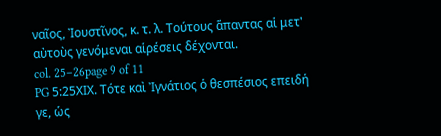ναῖος, Ἰουστῖνος, κ. τ. λ. Τούτους ἅπαντας αἱ μετ' αὐτοὺς γενόμεναι αἱρέσεις δέχονται.
col. 25–26page 9 of 11
PG 5:25ΧΙΧ. Τότε καὶ Ἰγνάτιος ὁ θεσπέσιος επειδή γε, ὡς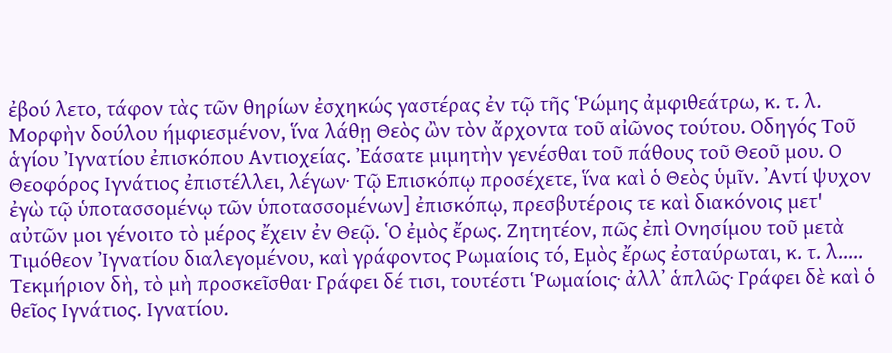ἐβού λετο, τάφον τὰς τῶν θηρίων ἐσχηκώς γαστέρας ἐν τῷ τῆς Ῥώμης ἀμφιθεάτρω, κ. τ. λ. Μορφὴν δούλου ήμφιεσμένον, ἵνα λάθῃ Θεὸς ὢν τὸν ἄρχοντα τοῦ αἰῶνος τούτου. Οδηγός Τοῦ ἁγίου Ἰγνατίου ἐπισκόπου Αντιοχείας. Ἐάσατε μιμητὴν γενέσθαι τοῦ πάθους τοῦ Θεοῦ μου. Ο Θεοφόρος Ιγνάτιος ἐπιστέλλει, λέγων· Τῷ Επισκόπῳ προσέχετε, ἵνα καὶ ὁ Θεὸς ὑμῖν. ᾿Αντί ψυχον ἐγὼ τῷ ὑποτασσομένῳ τῶν ὑποτασσομένων] ἐπισκόπῳ, πρεσβυτέροις τε καὶ διακόνοις μετ' αὐτῶν μοι γένοιτο τὸ μέρος ἔχειν ἐν Θεῷ. ῾Ο ἐμὸς ἔρως. Ζητητέον, πῶς ἐπὶ Ονησίμου τοῦ μετὰ Τιμόθεον Ἰγνατίου διαλεγομένου, καὶ γράφοντος Ρωμαίοις τό, Εμὸς ἔρως ἐσταύρωται, κ. τ. λ..... Τεκμήριον δὴ, τὸ μὴ προσκεῖσθαι· Γράφει δέ τισι, τουτέστι Ῥωμαίοις· ἀλλ᾽ ἁπλῶς· Γράφει δὲ καὶ ὁ θεῖος Ιγνάτιος. Ιγνατίου.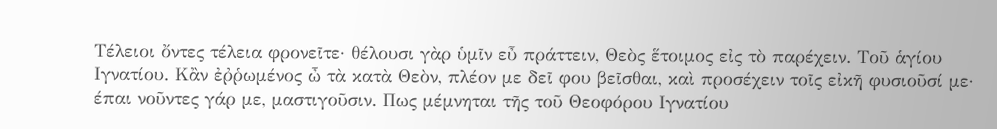Τέλειοι ὄντες τέλεια φρονεῖτε· θέλουσι γὰρ ὑμῖν εὖ πράττειν, Θεὸς ἕτοιμος εἰς τὸ παρέχειν. Τοῦ ἁγίου Ιγνατίου. Κἂν ἐῤῥωμένος ὦ τὰ κατὰ Θεὸν, πλέον με δεῖ φου βεῖσθαι, καὶ προσέχειν τοῖς εἰκῆ φυσιοῦσί με· έπαι νοῦντες γάρ με, μαστιγοῦσιν. Πως μέμνηται τῆς τοῦ Θεοφόρου Ιγνατίου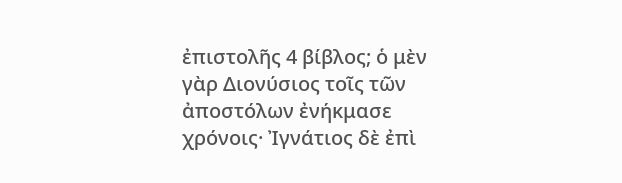ἐπιστολῆς 4 βίβλος; ὁ μὲν γὰρ Διονύσιος τοῖς τῶν ἀποστόλων ἐνήκμασε χρόνοις· Ἰγνάτιος δὲ ἐπὶ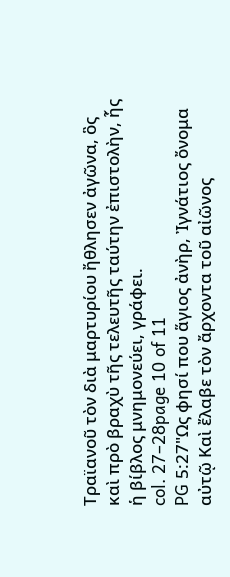Τραϊανοῦ τὸν διὰ μαρτυρίου ἤθλησεν ἀγῶνα, ὃς καὶ πρὸ βραχὺ τῆς τελευτῆς ταύτην ἐπιστολὴν, ἧς ἡ βίβλος μνημονεύει, γράφει.
col. 27–28page 10 of 11
PG 5:27"Ως φησί που ἅγιος ἀνὴρ, Ἰγνάτιος ὄνομα αὐτῷ Καὶ ἔλαβε τὸν ἄρχοντα τοῦ αἰῶνος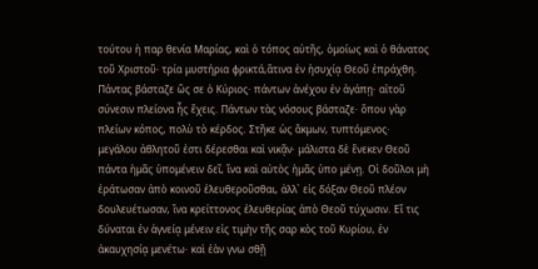τούτου ἡ παρ θενία Μαρίας, καὶ ὁ τόπος αὐτῆς, ὁμοίως καὶ ὁ θάνατος τοῦ Χριστοῦ· τρία μυστήρια φρικτά,ἅτινα ἐν ἡσυχίᾳ Θεοῦ ἐπράχθη. Πάντας βάσταζε ὥς σε ὁ Κύριος· πάντων ἀνέχου ἐν ἀγάπῃ· αἰτοῦ σύνεσιν πλείονα ἧς ἔχεις. Πάντων τὰς νόσους βάσταζε· ὅπου γὰρ πλείων κόπος, πολὺ τὸ κέρδος. Στῆκε ὡς ἄκμων, τυπτόμενος· μεγάλου ἀθλητοῦ ἐστι δέρεσθαι καὶ νικᾷν· μάλιστα δὲ ἕνεκεν Θεοῦ πάντα ἡμᾶς ὑπομένειν δεῖ, ἵνα καὶ αὐτὸς ἡμᾶς ὑπο μένῃ. Οἱ δοῦλοι μὴ ἐράτωσαν ἀπὸ κοινοῦ ἐλευθεροῦσθαι, ἀλλ᾽ εἰς δόξαν Θεοῦ πλέον δουλευέτωσαν, ἵνα κρείττονος ἐλευθερίας ἀπὸ Θεοῦ τύχωσιν. Εἴ τις δύναται ἐν ἁγνείᾳ μένειν εἰς τιμὴν τῆς σαρ κὸς τοῦ Κυρίου, ἐν ἀκαυχησίᾳ μενέτω· καὶ ἐὰν γνω σθῇ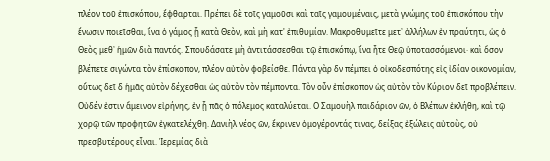πλέον τοῦ ἐπισκόπου, ἔφθαρται. Πρέπει δὲ τοῖς γαμοῦσι καὶ ταῖς γαμουμέναις, μετὰ γνώμης τοῦ ἐπισκόπου τὴν ἕνωσιν ποιεῖσθαι, ἵνα ὁ γάμος ᾗ κατὰ Θεὸν, καὶ μὴ κατ' ἐπιθυμίαν. Μακροθυμεῖτε μετ᾿ ἀλλήλων ἐν πραύτητι, ὡς ὁ Θεὸς μεθ᾿ ἡμῶν διὰ παντός. Σπουδάσατε μὴ ἀντιτάσσεσθαι τῷ ἐπισκόπῳ, ἵνα ἦτε Θεῷ ὑποτασσόμενοι· καὶ ὅσον βλέπετε σιγώντα τὸν ἐπίσκοπον, πλέον αὐτὸν φοβείσθε. Πάντα γὰρ δν πέμπει ὁ οἰκοδεσπότης εἰς ἰδίαν οικονομίαν, οὕτως δεῖ δ ἡμᾶς αὐτὸν δέχεσθαι ὡς αὐτὸν τὸν πέμποντα. Τὸν οὖν ἐπίσκοπον ὡς αὐτὸν τὸν Κύριον δεῖ προβλέπειν. Οὐδέν ἐστιν ἄμεινον εἰρήνης, ἐν ᾗ πᾶς ὁ πόλεμος καταλύεται. Ο Σαμουὴλ παιδάριον ῶν, ὁ Βλέπων ἐκλήθη, καὶ τῷ χορῷ τῶν προφητῶν ἐγκατελέχθη. Δανιὴλ νέος ῶν, ἔκρινεν ὁμογέροντάς τινας, δείξας ἐξώλεις αὐτοὺς, οὐ πρεσβυτέρους εἶναι. Ἱερεμίας διὰ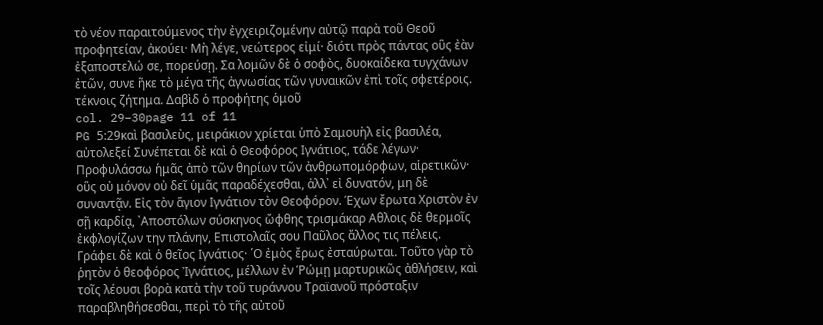τὸ νέον παραιτούμενος τὴν ἐγχειριζομένην αὐτῷ παρὰ τοῦ Θεοῦ προφητείαν, ἀκούει· Μὴ λέγε, νεώτερος εἰμί· διότι πρὸς πάντας οὓς ἐὰν ἐξαποστελώ σε, πορεύσῃ. Σα λομῶν δὲ ὁ σοφὸς, δυοκαίδεκα τυγχάνων ἐτῶν, συνε ῆκε τὸ μέγα τῆς ἀγνωσίας τῶν γυναικῶν ἐπὶ τοῖς σφετέροις. τέκνοις ζήτημα. Δαβὶδ ὁ προφήτης ὁμοῦ
col. 29–30page 11 of 11
PG 5:29καὶ βασιλεὺς, μειράκιον χρίεται ὑπὸ Σαμουὴλ εἰς βασιλέα, αὐτολεξεί Συνέπεται δὲ καὶ ὁ Θεοφόρος Ιγνάτιος, τάδε λέγων· Προφυλάσσω ἡμᾶς ἀπὸ τῶν θηρίων τῶν ἀνθρωπομόρφων, αἱρετικῶν· οὓς οὐ μόνον οὐ δεῖ ὑμᾶς παραδέχεσθαι, ἀλλ᾽ εἰ δυνατόν, μη δὲ συναντᾷν. Εἰς τὸν ἅγιον Ιγνάτιον τὸν Θεοφόρον. Έχων ἔρωτα Χριστὸν ἐν σῇ καρδίᾳ, ᾿Αποστόλων σύσκηνος ὤφθης τρισμάκαρ Αθλοις δὲ θερμοῖς ἐκφλογίζων την πλάνην, Επιστολαῖς σου Παῦλος ἄλλος τις πέλεις. Γράφει δὲ καὶ ὁ θεῖος Ιγνάτιος· ῾Ο ἐμὸς ἔρως ἐσταύρωται. Τοῦτο γὰρ τὸ ῥητὸν ὁ θεοφόρος Ἰγνάτιος, μέλλων ἐν Ῥώμῃ μαρτυρικῶς ἀθλήσειν, καὶ τοῖς λέουσι βορὰ κατὰ τὴν τοῦ τυράννου Τραϊανοῦ πρόσταξιν παραβληθήσεσθαι, περὶ τὸ τῆς αὐτοῦ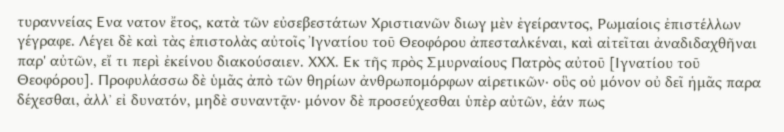τυραννείας Ενα νατον ἔτος, κατὰ τῶν εὐσεβεστάτων Χριστιανῶν διωγ μὲν ἐγείραντος, Ρωμαίοις ἐπιστέλλων γέγραφε. Λέγει δὲ καὶ τὰς ἐπιστολὰς αὐτοῖς Ἰγνατίου τοῦ Θεοφόρου ἀπεσταλκέναι, καὶ αἰτεῖται ἀναδιδαχθῆναι παρ' αὐτῶν, εἴ τι περὶ ἐκείνου διακούσαιεν. ΧΧΧ. Εκ τῆς πρὸς Σμυρναίους Πατρὸς αὐτοῦ [Ιγνατίου τοῦ Θεοφόρου]. Προφυλάσσω δὲ ὑμᾶς ἀπὸ τῶν θηρίων ἀνθρωπομόρφων αἱρετικῶν· οὓς οὐ μόνον οὐ δεῖ ἡμᾶς παρα δέχεσθαι, ἀλλ᾽ εἰ δυνατόν, μηδὲ συναντᾷν· μόνον δὲ προσεύχεσθαι ὑπὲρ αὐτῶν, ἐάν πως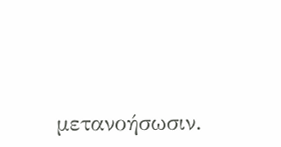μετανοήσωσιν.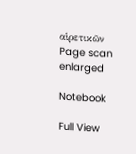αἱρετικῶν
Page scan enlarged

Notebook

Full View